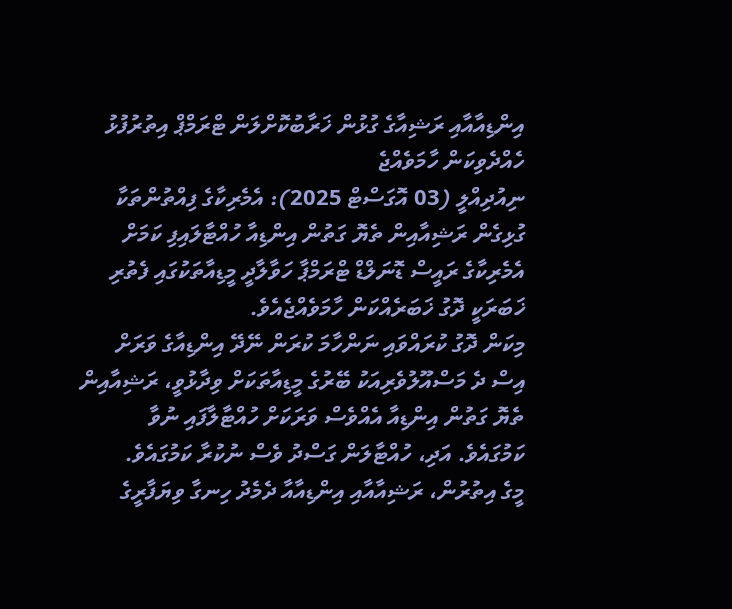އިންޑިއާއާއި ރަޝިއާގެ ގުޅުން ޚަރާބުކޮށްލަން ޓްރަމްޕް އިތުރުފުޅު ހެއްދެވިކަން ހާމަވެއްޖެ
ނިއުދިއްލީ (03 އޮގަސްޓް 2025): އެމެރިކާގެ ފިއްތުންތަކާ ގުޅިގެން ރަޝިއާއިން ތެޔޮ ގަތުން އިންޑިއާ ހުއްޓާލައިފި ކަމަށް އެމެރިކާގެ ރައީސް ޑޮނަލްޑް ޓްރަމްޕާ ހަވާލާދީ މީޑިއާތަކުގައި ފެތުރި ޚަބަރަކީ ދޮގު ޚަބަރެއްކަން ހާމަވެއްޖެއެވެ.
މިކަން ދޮގު ކުރައްވައި ނަންހާމަ ކުރަން ނޭދޭ އިންޑިއާގެ ވަރަށް އިސް ދެ މަސްއޫލުވެރިއަކު ބޭރުގެ މީޑިއާތަކަށް ވިދާޅުވީ، ރަޝިއާއިން ތެޔޮ ގަތުން އިންޑިއާ އެއްވެސް ވަރަކަށް ހުއްޓާލާފައި ނުވާ ކަމުގައެވެ. އަދި، ހުއްޓާލަން ގަސްދު ވެސް ނުކުރާ ކަމުގައެވެ.
މީގެ އިތުރުން، ރަޝިއާއާއި އިންޑިއާއާ ދެމެދު ހިނގާ ވިޔަފާރީގެ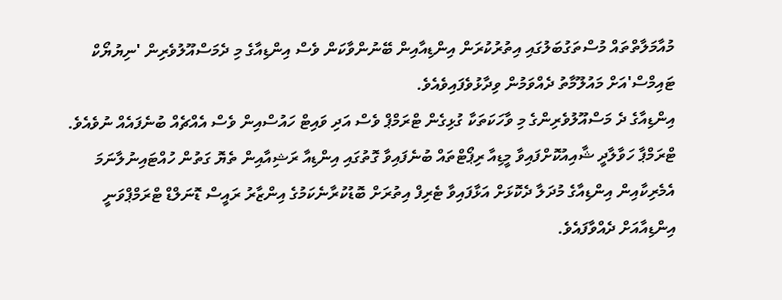މުއާމަލާތްތައް މުސްތަގުބަލުގައި އިތުރުކުރަން އިންޑިއާއިން ބޭނުންވާކަން ވެސް އިންޑިއާގެ މި ދެމަސްއޫލުވެރިން 'ނިޔުޔޯކް ޓައިމްސް'އަށް މައުލޫމާތު ދެއްވަމުން ވިދާޅުވެފައިވެއެވެ.
އިންޑިއާގެ ދެ މަސްއޫލުވެރިންގެ މި ވާހަކަތަކާ ގުޅިގެން ޓްރަމްޕް ވެސް އަދި ވައިޓް ހައުސްއިން ވެސް އެއްޗެއް ބުނެފައެއް ނުވެއެވެ.
ޓްރަމްޕާ ހަވާލާދީ ޝާއިއުކޮށްފައިވާ މީޑިއާ ރިޕޯޓްތައް ބުނެފައިވާ ގޮތުގައި އިންޑިއާ ރަޝިއާއިން ތެޔޮ ގަތުން ހުއްޓައިނުލާނަމަ އެމެރިކާއިން އިންޑިއާގެ މުދަލާ ދެކޮޅަށް އަޅާފައިވާ ޓެރިފް އިތުރަށް ބޮޑުކުރާނެކަމުގެ އިންޒާރު ރައީސް ޑޮނަލްޑް ޓްރަމްޕްވަނީ އިންޑިއާއަށް ދެއްވާފައެވެ.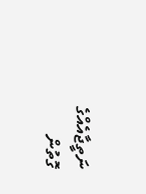ނަތީޖާއެއްގެ ގޮތުން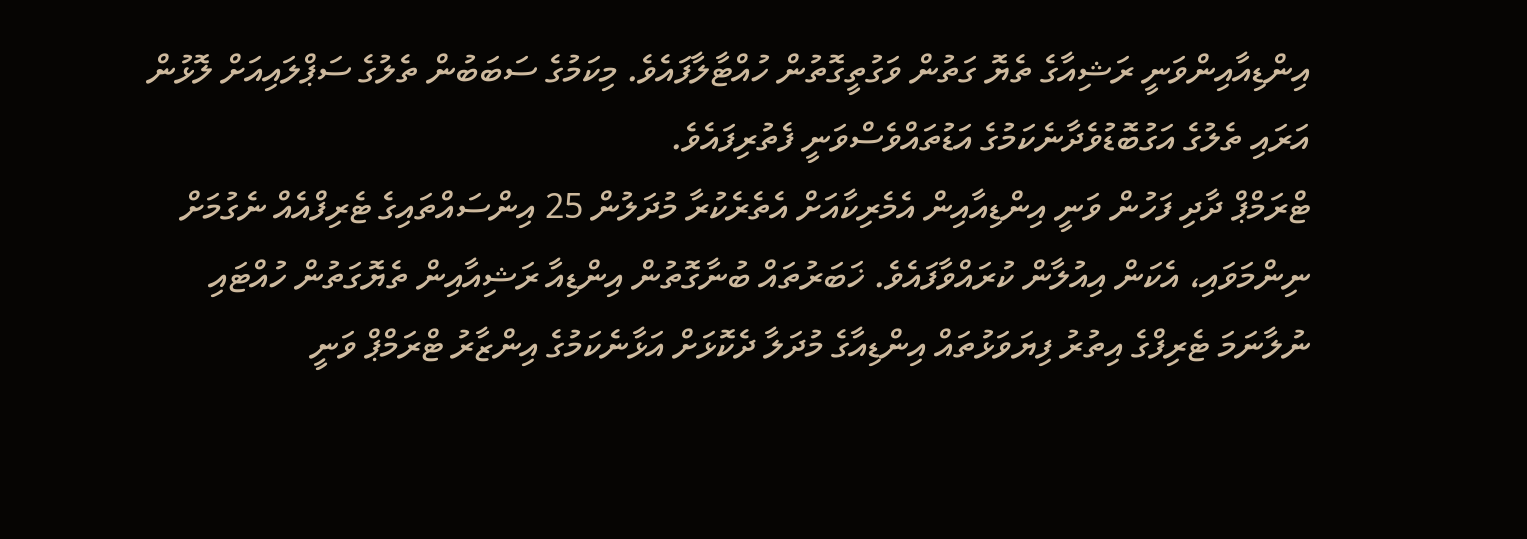އިންޑިއާއިންވަނީ ރަޝިއާގެ ތެޔޮ ގަތުން ވަގުތީގޮތުން ހުއްޓާލާފައެވެ. މިކަމުގެ ސަބަބުން ތެލުގެ ސަޕްލައިއަށް ލޮޅުން އަރައި ތެލުގެ އަގުބޮޑުވެދާނެކަމުގެ އަޑުތައްވެސްވަނީ ފެތުރިފައެވެ.
ޓްރަމްޕް ދާދި ފަހުން ވަނީ އިންޑިއާއިން އެމެރިކާއަށް އެތެރެކުރާ މުދަލުން 25 އިންސައްތައިގެ ޓެރިފްއެއް ނެގުމަށް ނިންމަވައި، އެކަން އިއުލާން ކުރައްވާފައެވެ. ޚަބަރުތައް ބުނާގޮތުން އިންޑިއާ ރަޝިއާއިން ތެޔޮގަތުން ހުއްޓައި ނުލާނަމަ ޓެރިފްގެ އިތުރު ފިޔަވަޅުތައް އިންޑިއާގެ މުދަލާ ދެކޮޅަށް އަޅާނެކަމުގެ އިންޒާރު ޓްރަމްޕް ވަނީ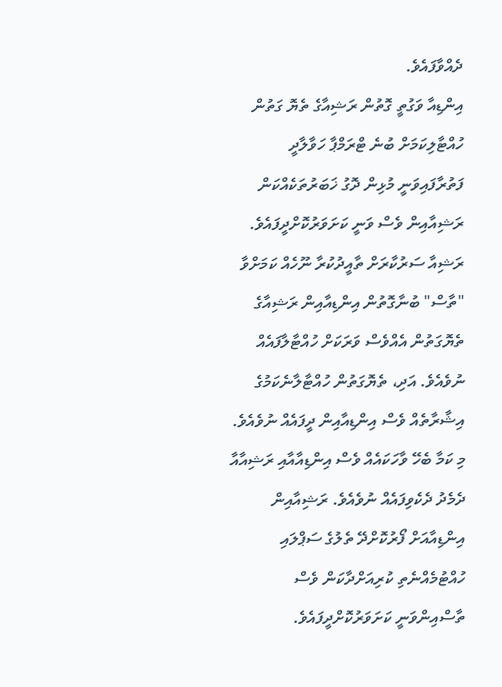ދެއްވާފައެވެ.
އިންޑިއާ ވަގުތީ ގޮތުން ރަޝިއާގެ ތެޔޮ ގަތުން ހުއްޓާލިކަމަށް ބުނެ ޓްރަމްޕާ ހަވާލާދީ ފަތުރާފައިވަނީ މުޅިން ދޮގު ޚަބަރުތަކެއްކަން ރަޝިއާއިން ވެސް ވަނީ ކަށަވަރުކޮށްދީފައެވެ. ރަޝިއާ ސަރުކާރަށް ތާއީދުކުރާ ނޫހެއް ކަމަށްވާ "ތާސް" ބުނާގޮތުން އިންޑިއާއިން ރަޝިއާގެ ތެޔޮގަތުން އެއްވެސް ވަރަކަށް ހުއްޓާލާފައެއް ނުވެއެވެ. އަދި، ތެޔޮގަތުން ހުއްޓާލާނެކަމުގެ އިޝާރާތެއް ވެސް އިންޑިއާއިން ދީފައެއް ނުވެއެވެ.
މި ކަމާ ބެހޭ ވާހަކައެއް ވެސް އިންޑިއާއާއި ރަޝިއާއާ ދެމެދު ދެކެވިފައެއް ނުވެއެވެ. ރަޝިއާއިން އިންޑިއާއަށް ފޯރުކޮށްދޭ ތެލުގެ ސަޕްލައި ހުއްޓުމެއްނެތި ކުރިއަށްދާކަން ވެސް ތާސްއިންވަނީ ކަށަވަރުކޮށްދީފައެވެ.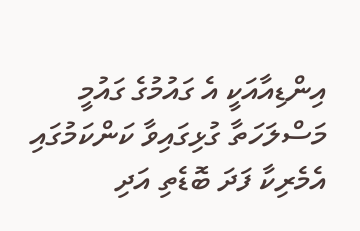އިންޑިއާއަކީ އެ ގައުމުގެ ގައުމީ މަސްލަހަތާ ގުޅިގައިވާ ކަންކަމުގައި އެމެރިކާ ފަދަ ބޮޑެތި އަދި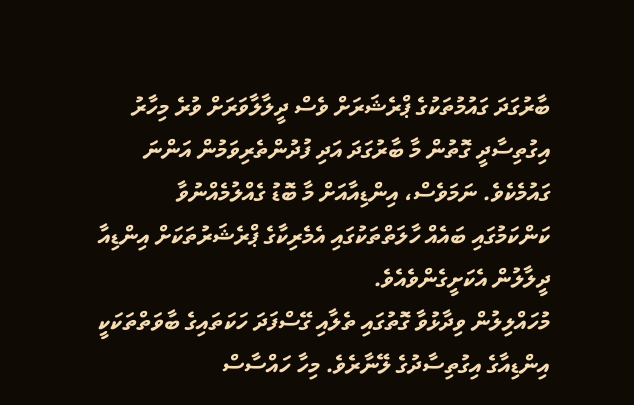ބާރުގަދަ ގައުމުތަކުގެ ޕްރެޝަރަށް ވެސް ދީލާލާވަރަށް ވުރެ މިހާރު އިގުތިސާދީ ގޮތުން މާ ބާރުގަދަ އަދި ފުދުންތެރިވަމުން އަންނަ ގައުމެކެވެ. ނަމަވެސް، އިންޑިއާއަށް މާ ބޮޑު ގެއްލުމެއްނުވާ ކަންކަމުގައި ބައެއް ހާލަތްތަކުގައި އެމެރިކާގެ ޕްރެޝަރުތަކަށް އިންޑިއާ ދީލާލުން އެކަށީގެންވެއެވެ.
މުހައްލިލުން ވިދާޅުވާ ގޮތުގައި ތެލާއި ގޭސްފަދަ ހަކަތައިގެ ބާވަތްތަކަކީ އިންޑިއާގެ އިގުތިސާދުގެ ލޭނާރެވެ. މިހާ ހައްސާސް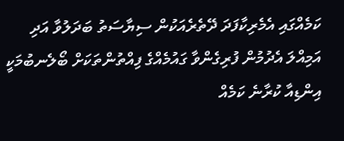ކަމެއްގައި އެމެރިކާފަދަ ދޭތެރެއަކުން ސިޔާސަތު ބަދަލުވާ އަދި އަމިއްލަ އެދުމުން ފުރިގެންވާ ގައުމެއްގެ ފިއްތުންތަކަށް ބޯލެނބުމަކީ އިންޑިއާ ކުރާނެ ކަމެއް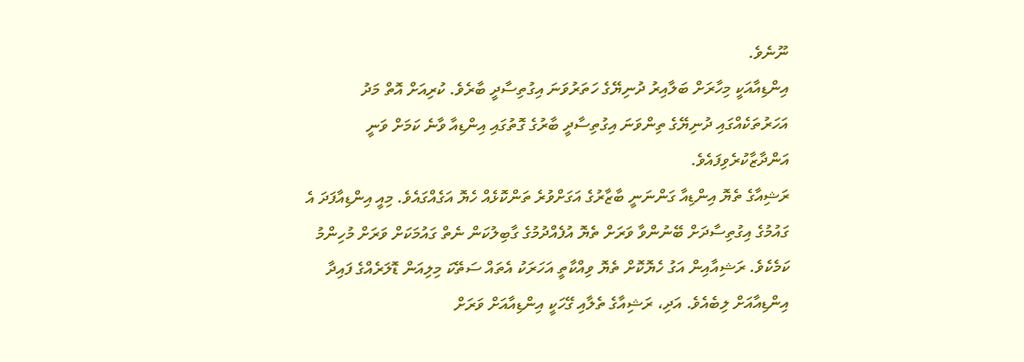ނޫނެވެ.
އިންޑިއާއަކީ މިހާރަށް ބަލާއިރު ދުނިޔޭގެ ހަތަރުވަނަ އިގުތިސާދީ ބާރެވެ. ކުރިއަށް އޮތް މަދު އަހަރުތަކެއްގައި ދުނިޔޭގެ ތިންވަނަ އިގުތިސާދީ ބާރުގެ ގޮތުގައި އިންޑިއާ ވާނެ ކަމަށް ވަނީ އަންދާޒާކުރެވިފައެވެ.
ރަޝިއާގެ ތެޔޮ އިންޑިއާ ގަންނަނީ ބާޒާރުގެ އަގަށްވުރެ ތަންކޮޅެއް ހެޔޮ އަގެއްގައެވެ. މިއީ އިންޑިއާފަދަ އެ ގައުމުގެ އިގުތިސާދަށް ބޭނުންވާ ވަރަށް ތެޔޮ އުފެއްދުމުގެ ގާބިލުކަން ނެތް ގައުމަކަށް ވަރަށް މުހިންމު ކަމެކެވެ. ރަޝިއާއިން އަގު ހެޔޮކޮށް ތެޔޮ ވިއްކާތީ އަހަރަކު އެތައް ސަތޭކަ މިލިއަން ޑޮލަރެއްގެ ފައިދާ އިންޑިއާއަށް ލިބެއެވެ. އަދި، ރަޝިއާގެ ތެލާއި ގޭހަކީ އިންޑިއާއަށް ވަރަށް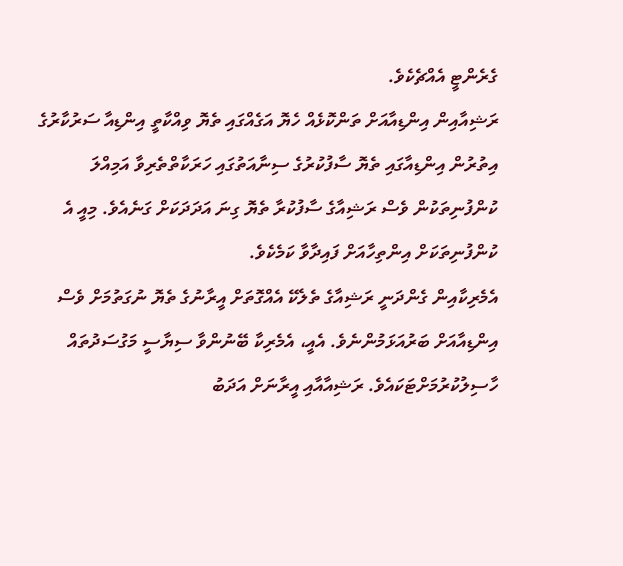ގެރެންޓީ އެއްޗެކެވެ.
ރަޝިއާއިން އިންޑިއާއަށް ތަންކޮޅެއް ހެޔޮ އަގެއްގައި ތެޔޮ ވިއްކާތީ އިންޑިއާ ސަރުކާރުގެ އިތުރުން އިންޑިއާގައި ތެޔޮ ސާފުކުރުގެ ސިނާއަތުގައި ހަރަކާތްތެރިވާ އަމިއްލަ ކުންފުނިތަކުން ވެސް ރަޝިއާގެ ސާފުކުރާ ތެޔޮ ގިނަ އަދަދަކަށް ގަނެއެވެ. މިއީ އެ ކުންފުނިތަކަށް އިންތިހާއަށް ފައިދާވާ ކަމެކެވެ.
އެމެރިކާއިން ގެންދަނީ ރަޝިއާގެ ތެލެކޭ އެއްގޮތަށް އީރާނުގެ ތެޔޮ ނުގަތުމަށް ވެސް އިންޑިއާއަށް ބަރުއަޅަމުންނެވެ. އެއީ، އެމެރިކާ ބޭނުންވާ ސިޔާސީ މަގުސަދުތައް ހާސިލުކުރުމަށްޓަކައެވެ. ރަޝިއާއާއި އީރާނަށް އަދަބު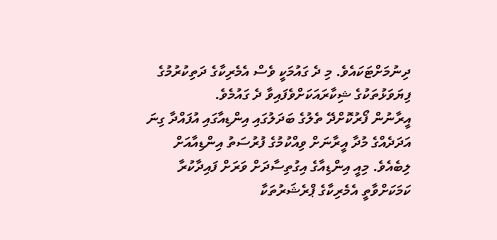ދިނުމަށްޓަކައެވެ. މި ދެ ގައުމަކީ ވެސް އެމެރިކާގެ ދަތިކުރުމުގެ ފިޔަވަޅުތަކުގެ ޝިކާރައަކަށްވެފައިވާ ދެ ގައުމެވެ.
އީރާނުން ފޯރުކޮށްދޭ ތެލުގެ ބަދަލުގައި އިންޑިއާގައި އުފައްދާ ގިނަ އަދަދެއްގެ މުދާ އީރާނަށް ވިއްކުމުގެ ފުރުސަތު އިންޑިއާއަށް ލިބެއެވެ. މިއީ އިންޑިއާގެ އިގުތިސާދަށް ވަރަށް ފައިދާކުރާ ކަމަކަށްވާތީ އެމެރިކާގެ ޕްރެޝަރުތަކާ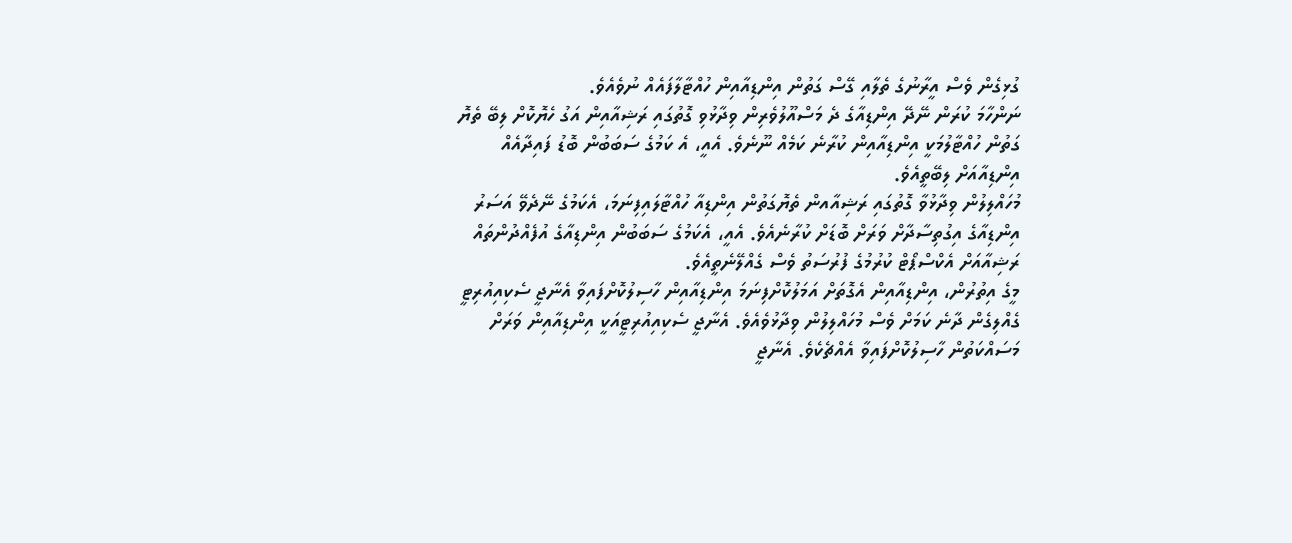ގުޅިގެން ވެސް އީރާނުގެ ތެލާއި ގޭސް ގަތުން އިންޑިއާއިން ހުއްޓާލާފައެއް ނުވެއެވެ.
ނަންހާމަ ކުރަން ނޭދޭ އިންޑިއާގެ ދެ މަސްއޫލުވެރިން ވިދާޅުވި ގޮތުގައި ރަޝިއާއިން އަގު ހެޔޮކޮށް ލިބޭ ތެޔޮ ގަތުން ހުއްޓާލުމަކީ އިންޑިއާއިން ކުރާނެ ކަމެއް ނޫނެވެ. އެއީ، އެ ކަމުގެ ސަބަބުން ބޮޑު ފައިދާއެއް އިންޑިއާއަށް ލިބޭތީއެވެ.
މުހައްލިލުން ވިދާޅުވާ ގޮތުގައި ރަޝިއާއން ތެޔޮގަތުން އިންޑިއާ ހުއްޓާލައިފިނަމަ، އެކަމުގެ ނޭދެވޭ އަސަރު އިންޑިއާގެ އިގުތިސާދާށް ވަރަށް ބޮޑަށް ކުރާނެއެވެ. އެއީ، އެކަމުގެ ސަބަބުން އިންޑިއާގެ އުފެއްދުންތައް ރަޝިއާއަށް އެކްސްޕޯޓް ކުރުމުގެ ފުރުސަތު ވެސް ގެއްލޭނެތީއެވެ.
މީގެ އިތުރުން، އިންޑިއާއިން އެގޮތަށް އަމަލުކޮށްފިނަމަ އިންޑިއާއިން ހާސިލުކޮށްފައިވާ އެނާޖީ ސެކިއިއުރިޓީ ގެއްލިގެން ދާނެ ކަމަށް ވެސް މުހައްލިލުން ވިދާޅުވެއެވެ. އެނާޖީ ސެކިއިއުރިޓީއަކީ އިންޑިއާއިން ވަރަށް މަސައްކަތުން ހާސިލުކޮށްފައިވާ އެއްޗެކެވެ. އެނާޖީ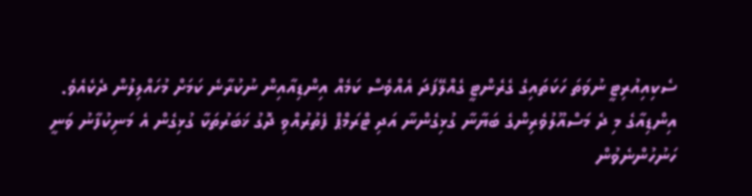ސެކިއިއުރިޓީ ނުވަތަ ހަކަތައިގެ ގެރެންޓީ ގެއްލޭފަދަ އެއްވެސް ކަމެއް އިންޑިއާއިން ނުކުރާނެ ކަމަށް މުހައްލިލުން ދެކެއެވެ.
އިންޑިއާގެ މި ދެ މަސްއޫލުވެރިންގެ ބަޔާނާ ގުޅިގެންނާ އަދި ޓްރަމްޕް ފެތުރުއްވި ދޮގު ޚަބަރުތަކާ ގުޅިގެން އެ މަނިކުފާނު ވަނީ ހަނުހުންނެވުން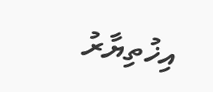އިޚުތިޔާރު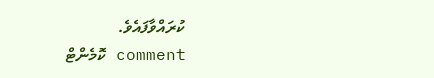ކުރައްވާފައެވެ.
comment ކޮމެންޓް